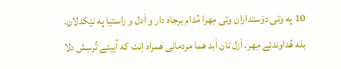10 په وتی دۆستداران وتی مِهرا مُدام برجاه دار و اَدل و راستیا په نێکدلان.
بله هُداوندئے مِهر، اَزل تان اَبد هما مردمانی همراه اِنت که آییئے تُرسِش دلا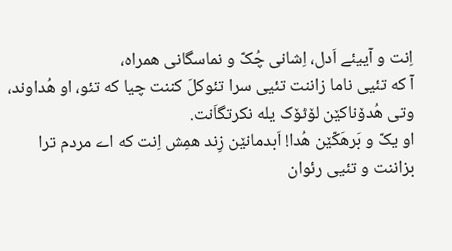اِنت و آییئے اَدل، اِشانی چُکّ و نماسگانی همراه،
آ که تئیی ناما زاننت تئیی سرا تئوکلَ کننت چیا که تئو، او هُداوند، وتی هُدۆناکێن لۆٹۆک یله نکرتگاَنت.
او یکّ و بَرهَکّێن هُدا! اَبدمانێن زِند همِش اِنت که اے مردم ترا بزاننت و تئیی رئوان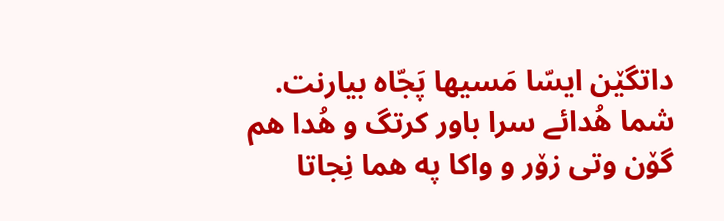داتگێن ایسّا مَسیها پَجّاه بیارنت.
شما هُدائے سرا باور کرتگ و هُدا هم گۆن وتی زۆر و واکا په هما نِجاتا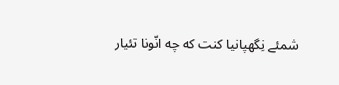شمئے نِگهپانیا کنت که چه انّونا تئیار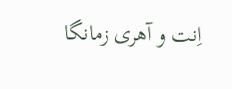اِنت و آهری زمانگا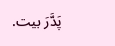پَدَّرَ بیت.